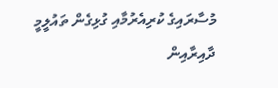މުސާރައިގެ ކުރިއެރުމާއި ގުޅިގެން ތައުލީމީ ދާއިރާއިން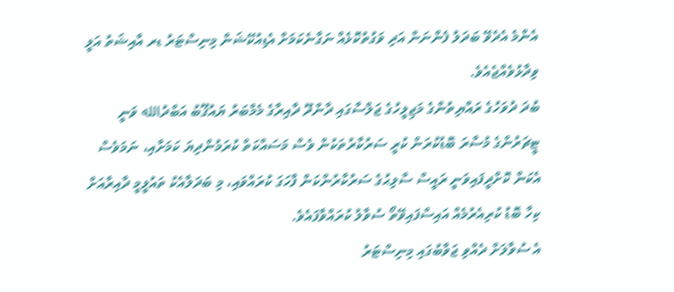އެންމެ އެދެވޭ ބަދަލު ފެންނަން އަދި ވަގުތުކޮޅެއް ނަގާނެކަމަށް އެޑިއުކޭޝަން މިނިސްޓަރު ޑރ އާއިޝަތު އަލީ ވިދާޅުވެއްޖެއެވެ.
ބުދަ ދުވަހުގެ ރައްޔިތުންގެ މަޖިލީހުގެ ޖަލްސާގައި ދާންދޫ ދާއިރާގެ މެމްބަރު ޔައުޤޫބު އަބްދުالله ވަނީ ޓީޗަރުންގެ މުސާރަ ބޮޑުކުރަން ކުރީ ސަރުކާރުތަކުން ވެސް މަސައްކަތް ކުރަމުންދިޔަ ކަމަށާއި، ނަމަވެސް އެކަން ކޮށްދީފައިވަނީ ރައީސް ސާލިޙުގެ ސަރުކާރުންކަން ފާހަގަ ކުރައްވައި، މި ބަދަލާއެކު ތައުލީމީ ދާއިރާއަށް ކިހާ ބޮޑު ކުރިއެރުމެއް އައިސްފައިވޭތޯ ސުވާލު ކުރައްވާފައެވެ.
އެ ސުވާލަށް ދެއްވި ޖަވާބުގައި މިނިސްޓަރު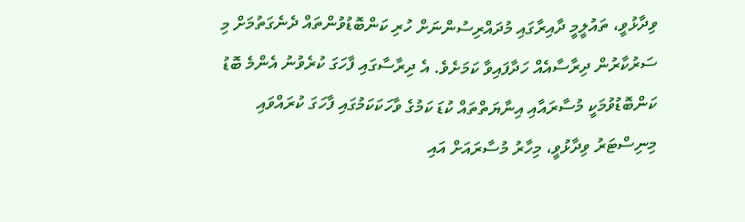ވިދާޅުވީ، ތައުލީމީ ދާއިރާގައި މުދައްރިސުންނަށް ހުރި ކަންބޮޑުވުންތައް ދެނެގަތުމަށް މި ސަރުކާރުން ދިރާސާއެއް ހަދާފައިވާ ކަމަށެވެ. އެ ދިރާސާގައި ފާހަގަ ކުރެވުނު އެންމެ ބޮޑު ކަންބޮޑުވުމަކީ މުސާރައާއި އިނާޔަތްތައް ކުޑަ ކަމުގެ ވާހަކަކަމުގައި ފާހަގަ ކުރައްވައި މިނިސްޓަރު ވިދާޅުވީ، މިހާރު މުސާރައަށް އައި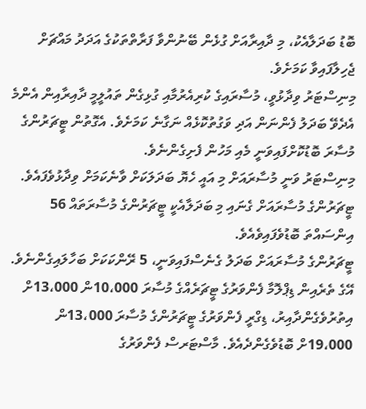ބޮޑު ބަދަލާއެކު، މި ދާއިރާއަށް ގުޅެން ބޭނުންވާ ފަރާތްތަކުގެ އަދަދު މައްޗަށް ޖެހިލާފައިވާ ކަމަށެވެ.
މިނިސްޓަރު ވިދާޅުވީ، މުސާރައިގެ ކުރިއެރުމާއި ގުޅިގެން ތައުލީމީ ދާއިރާއިން އެންމެ އެދެވޭ ބަދަލު ފެންނަން އަދި ވަގުތުކޮޅެއް ނަގާނެ ކަމަށެވެ. އެގޮތުން ޓީޗަރުންގެ މުސާރަ ބޮޑުކޮށްފައިވަނީ މެއި މަހުން ފެށިގެންނެވެ.
މިނިސްޓަރު ވަނީ މުސާރައަށް މި އައީ ހެޔޮ ބަދަލަކަށް ވާނެކަމަށް ވިދާޅުވެފައެވެ.
ޓީޗަރުންގެ މުސާރައަށް ގެނައި މި ބަދަލާއެކީ ޓީޗަރުންގެ މުސާރަތައް 56 އިންސައްތަ ބޮޑުވެފައިވެއެވެ.
ޓީޗަރުންގެ މުސާރައަށް ބަދަލު ގެނެސްފައިވަނީ، 5 ރޭންކަކަށް ބަހާލައިގެންނެވެ. އޭގެ ތެރެއިން ޑިޕްލޮމާ ފެންވަރުގެ ޓީޗަރެއްގެ މުސާރަ 10،000ން 13،000ށް އިތުރުވެގެންދާއިރު، ޑިގްރީ ފެންވަރުގެ ޓީޗަރުންގެ މުސާރަ 13،000ން 19،000ށް ބޮޑުވެގެންދެއެވެ. މާސްޓަރސް ފެންވަރުގެ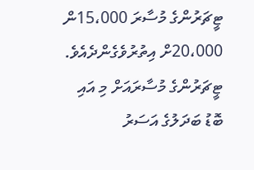ޓީޗަރުންގެ މުސާރަ 15،000ން 20،000ށް އިތުރުވެގެންދެއެވެ.
ޓީޗަރުންގެ މުސާރައަށް މި އައި ބޮޑު ބަދަލުގެ އަސަރު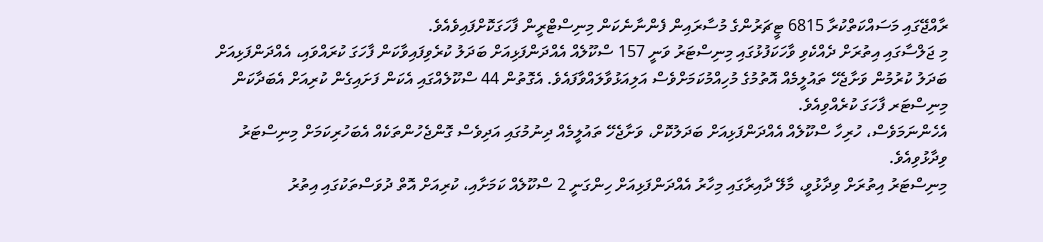ރާއްޖޭގައި މަސައްކަތްކުރާ 6815 ޓީޗަރުންގެ މުސާރައިން ފެންނާނެކަން މިނިސްޓްރީން ފާހަގަކޮށްފައިވެއެވެ.
މި ޖަލްސާގައި އިތުރަށް ދެއްކެވި ވާހަކަފުޅުގައި މިނިސްޓަރު ވަނީ 157 ސްކޫލެއް އެއްދަންފަޅިއަށް ބަދަލު ކުރެވިފައިވާކަން ފާހަގަ ކުރައްވައި، އެއްދަންފަޅިއަށް ބަދަލު ކުރުމުން ވަށާޖެހޭ ތައުލީމެއް އޮތުމުގެ މުހިއްމުކަމަށްވެސް އަލިއަޅުވާލައްވާފައެވެ. އެގޮތުން 44 ސްކޫލެއްގައި އެކަން ފަށައިގެން ކުރިއަށް އެބަދާކަން މިނިސްޓަރ ފާހަގަ ކުރެއްވިއެވެ.
އެހެންނަމަވެސް، ހުރިހާ ސްކޫލެއް އެއްދަންފަޅިއަށް ބަދަލުކޮށް، ވަށާޖެހޭ ތައުލީމެއް ދިނުމުގައި އަދިވެސް ގޮންޖެހުންތަކެއް އެބަހުރިކަމަށް މިނިސްޓަރު ވިދާޅުވިއެވެ.
މިނިސްޓަރު އިތުރަށް ވިދާޅުވީ، މާލޭ ދާއިރާގައި މިހާރު އެއްދަންފަޅިއަށް ހިންގަނީ 2 ސްކޫލެއް ކަމަށާއި، ކުރިއަށް އޮތް ދުވަސްތަކުގައި އިތުރު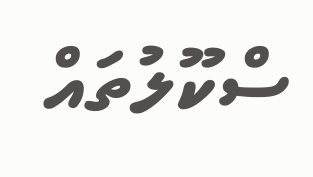ސްކޫލުތައް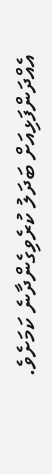އެއްދަންފަޅިއަށް ބަދަލު ކުރެވިގެންދާނެ ކަމަށެވެ.